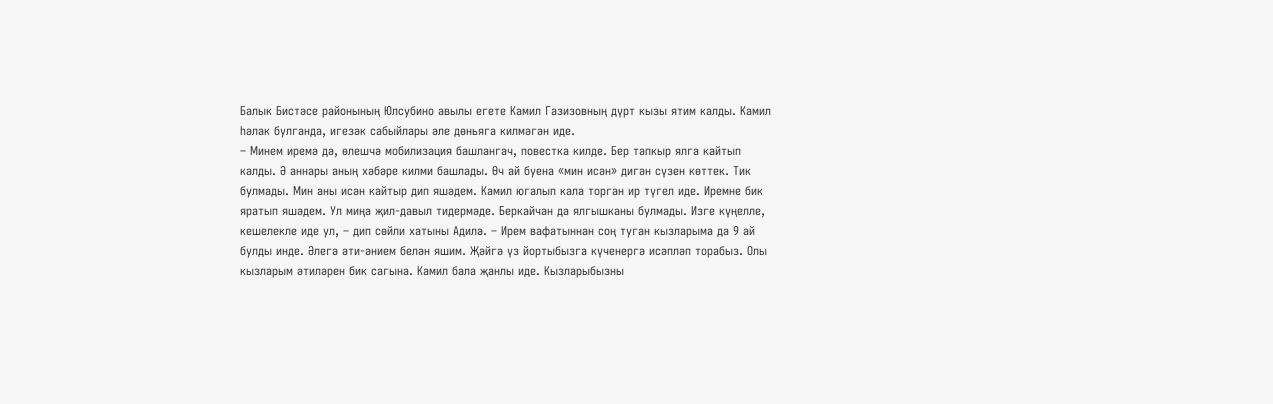Балык Бистәсе районының Юлсубино авылы егете Камил Газизовның дүрт кызы ятим калды. Камил һәлак булганда, игезәк сабыйлары әле дөньяга килмәгән иде.
– Минем иремә дә, өлешчә мобилизация башлангач, повестка килде. Бер тапкыр ялга кайтып калды. Ә аннары аның хәбәре килми башлады. Өч ай буена «мин исән» дигән сүзен көттек. Тик булмады. Мин аны исән кайтыр дип яшәдем. Камил югалып кала торган ир түгел иде. Иремне бик яратып яшәдем. Ул миңа җил-давыл тидермәде. Беркайчан да ялгышканы булмады. Изге күңелле, кешелекле иде ул, – дип сөйли хатыны Адилә. – Ирем вафатыннан соң туган кызларыма да 9 ай булды инде. Әлегә әти-әнием белән яшим. Җәйгә үз йортыбызга күченергә исәпләп торабыз. Олы кызларым әтиләрен бик сагына. Камил бала җанлы иде. Кызларыбызны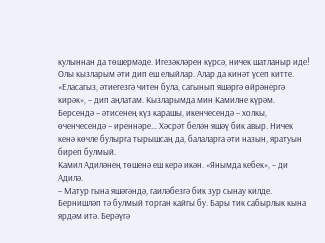кулыннан да төшермәде. Игезәкләрен күрсә, ничек шатланыр иде! Олы кызларым әти дип еш елыйлар. Алар да кинәт үсеп китте. «Еласагыз, әтиегезгә читен була, сагынып яшәргә өйрәнергә кирәк», – дип аңлатам. Кызларымда мин Камилне күрәм. Берсендә – әтисенең күз карашы, икенчесендә – холкы, өченчесендә – иреннәре... Хәсрәт белән яшәү бик авыр. Ничек кенә көчле булырга тырышсаң да, балаларга әти назын, яратуын биреп булмый.
Камил Адиләнең төшенә еш керә икән. «Янымда кебек», – ди Адилә.
– Матур гына яшәгәндә, гаиләбезгә бик зур сынау килде. Бернишләп тә булмый торган кайгы бу. Бары тик сабырлык кына ярдәм итә. Берәүгә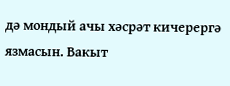дә мондый ачы хәсрәт кичерергә язмасын. Вакыт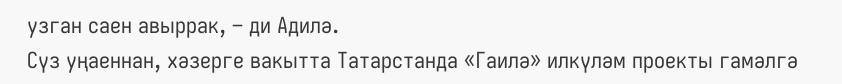узган саен авыррак, – ди Адилә.
Сүз уңаеннан, хәзерге вакытта Татарстанда «Гаилә» илкүләм проекты гамәлгә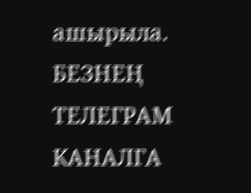ашырыла.
БЕЗНЕҢ ТЕЛЕГРАМ КАНАЛГА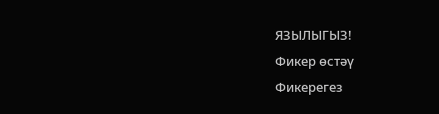ЯЗЫЛЫГЫЗ!
Фикер өстәү
Фикерегез